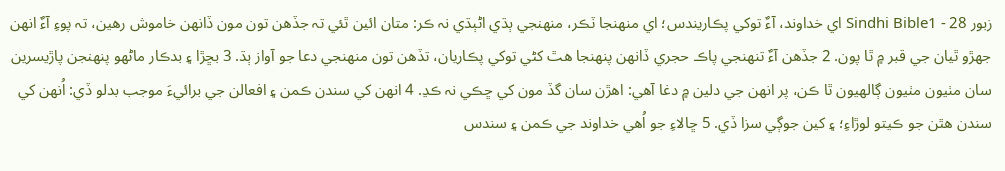زبور 28 - Sindhi Bible1 اي خداوند، آءٌ توکي پڪاريندس؛ اي منهنجا ٽڪر، منهنجي ٻڌي اڻٻڌي نہ ڪر: متان ائين ٿئي تہ جڏهن تون مون ڏانهن خاموش رهين، تہ پوءِ آءٌ انهن جهڙو ٿيان جي قبر ۾ ٿا پون. 2 جڏهن آءٌ تنهنجي پاڪ حجري ڏانهن پنهنجا هٿ کڻي توکي پڪاريان، تڏهن تون منهنجي دعا جو آواز ٻڌ. 3 بڇڙا ۽ بدڪار ماڻهو پنهنجن پاڙيسرين سان مٺيون مٺيون ڳالهيون ٿا ڪن، پر انهن جي دلين ۾ دغا آهي: اهڙن سان گڏ مون کي ڇڪي نہ ڪڍ. 4 انهن کي سندن ڪمن ۽ افعالن جي برائيءَ موجب بدلو ڏي: اُنهن کي سندن هٿن جو ڪيتو لوڙاءِ؛ ۽ کين جوڳي سزا ڏي. 5 ڇالاءِ جو اُهي خداوند جي ڪمن ۽ سندس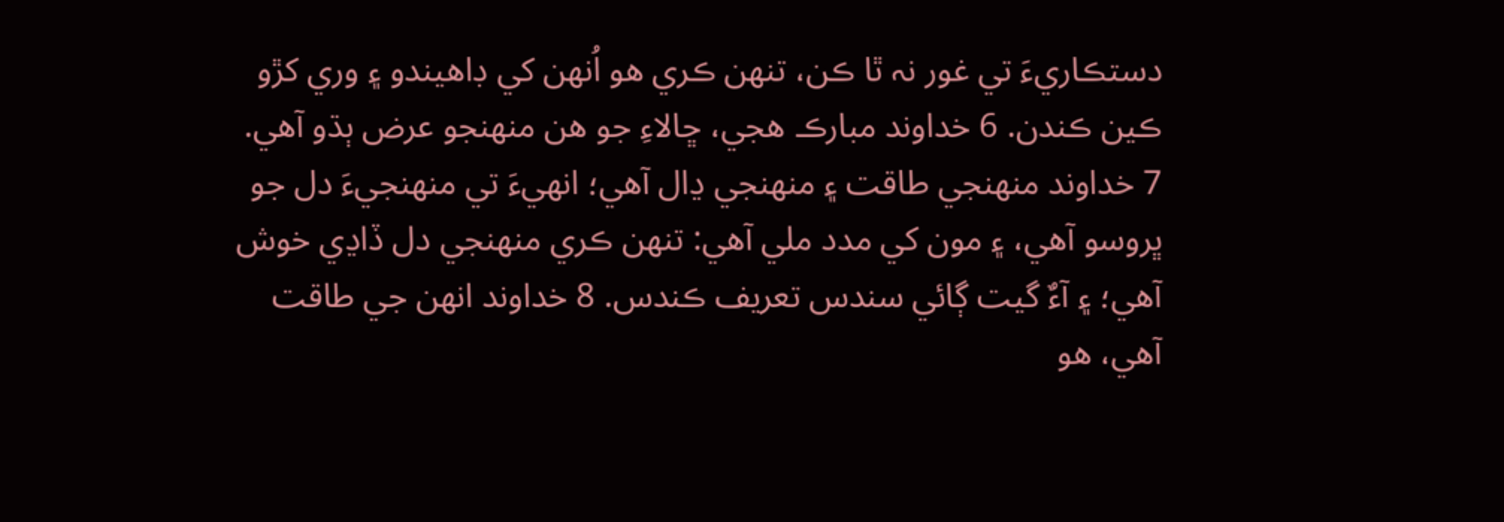دستڪاريءَ تي غور نہ ٿا ڪن، تنهن ڪري هو اُنهن کي ڊاهيندو ۽ وري کڙو ڪين ڪندن. 6 خداوند مبارڪ هجي، ڇالاءِ جو هن منهنجو عرض ٻڌو آهي. 7 خداوند منهنجي طاقت ۽ منهنجي ڍال آهي؛ انهيءَ تي منهنجيءَ دل جو ڀروسو آهي، ۽ مون کي مدد ملي آهي: تنهن ڪري منهنجي دل ڏاڍي خوش آهي؛ ۽ آءٌ گيت ڳائي سندس تعريف ڪندس. 8 خداوند انهن جي طاقت آهي، هو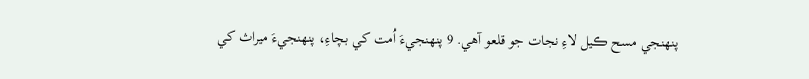پنهنجي مسح ڪيل لاءِ نجات جو قلعو آهي. 9 پنهنجيءَ اُمت کي بچاءِ، پنهنجيءَ ميراث کي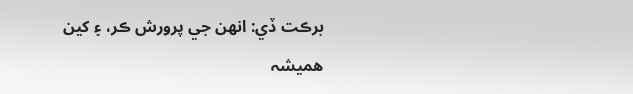برڪت ڏي: انهن جي پرورش ڪر، ۽ کين هميشہ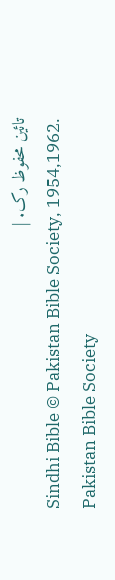تائين محفوظ رک. |
Sindhi Bible © Pakistan Bible Society, 1954,1962.
Pakistan Bible Society